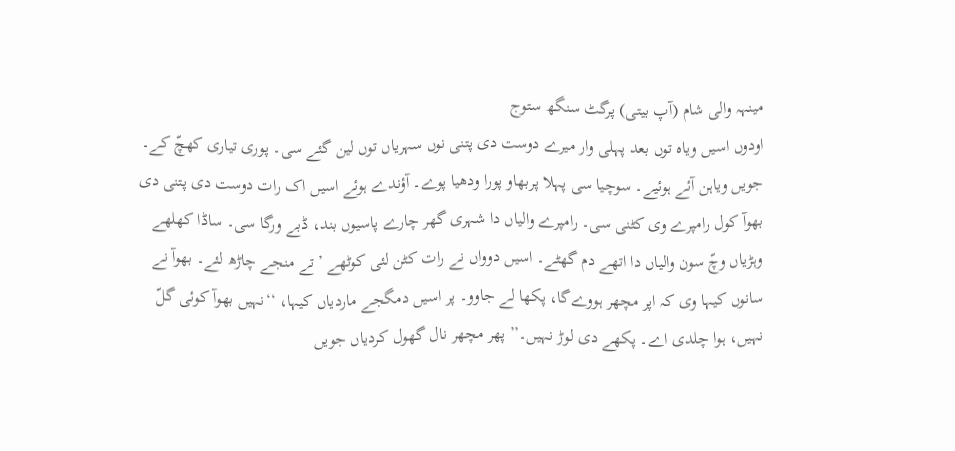مینہہ والی شام (آپ بیتی) پرگٹ سنگھ ستوج
اودوں اسیں ویاہ توں بعد پہلی وار میرے دوست دی پتنی نوں سہریاں توں لین گئے سی۔ پوری تیاری کھچّ کے۔ جویں ویاہن آئے ہوئیے۔ سوچیا سی پہلا پربھاو پورا ودھیا پوے۔ آؤندے ہوئے اسیں اک رات دوست دی پتنی دی بھوآ کول رامپرے وی کٹنی سی۔ رامپرے والیاں دا شہری گھر چارے پاسیوں بند، ڈبے ورگا سی۔ ساڈا کھلھے وہڑیاں وچّ سون والیاں دا اتھے دم گھٹے۔ اسیں دوواں نے رات کٹن لئی کوٹھے ’تے منجے چاڑھ لئے۔ بھوآ نے سانوں کیہا وی کہ اپر مچھر ہووےگا، پکھا لے جاوو۔ پر اسیں دمگجے ماردیاں کیہا، ‘‘نہیں بھوآ کوئی گلّ نہیں، ہوا چلدی اے۔ پکھے دی لوڑ نہیں۔’’ پھر مچھر نال گھول کردیاں جویں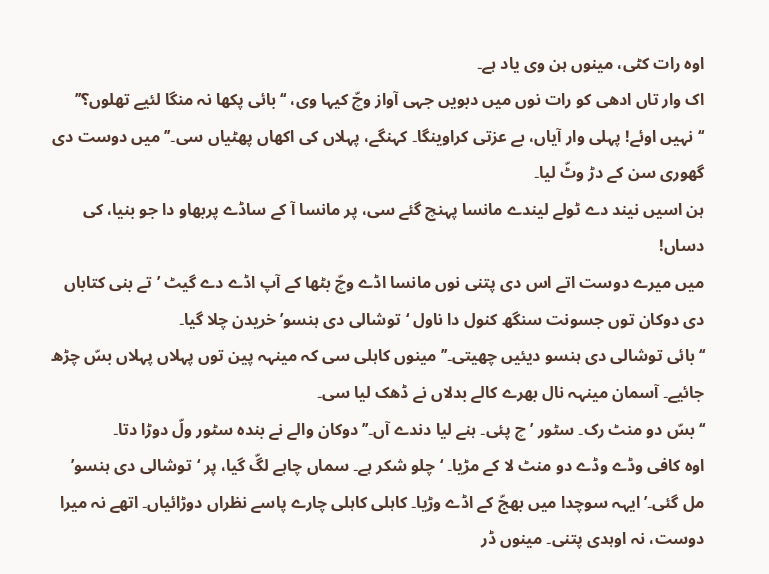اوہ رات کٹی، مینوں ہن وی یاد ہے۔
اک وار تاں ادھی کو رات نوں میں دبویں جہی آواز وچّ کیہا وی، ‘‘بائی پکھا نہ منگا لئیے تھلوں؟’’
‘‘نہیں اوئے! پہلی وار آیاں، بے عزتی کراوینگا۔ کہنگے، پہلاں کی اکھاں پھٹیاں سی۔’’ میں دوست دی گھوری سن کے دڑ وٹّ لیا۔
ہن اسیں نیند دے ٹولے لیندے مانسا پہنچ گئے سی، پر مانسا آ کے ساڈے پربھاو دا جو بنیا، کی دساں!
میں میرے دوست اتے اس دی پتنی نوں مانسا اڈے وچّ بٹھا کے آپ اڈے دے گیٹ ’تے بنی کتاباں دی دوکان توں جسونت سنگھ کنول دا ناول ‘توشالی دی ہنسو’ خریدن چلا گیا۔
‘‘بائی توشالی دی ہنسو دیئیں چھیتی۔’’ مینوں کاہلی سی کہ مینہہ پین توں پہلاں پہلاں بسّ چڑھ جائیے۔ آسمان مینہہ نال بھرے کالے بدلاں نے ڈھک لیا سی۔
‘‘بسّ دو منٹ رک۔ سٹور ’چ پئی۔ ہنے لیا دندے آں۔’’ دوکان والے نے بندہ سٹور ولّ دوڑا دتا۔
اوہ کافی وڈے وڈے دو منٹ لا کے مڑیا۔ ‘چلو شکر ہے۔ سماں چاہے لگّ گیا، پر ‘توشالی دی ہنسو’ مل گئی۔’ ایہہ سوچدا میں بھجّ کے اڈے وڑیا۔ کاہلی کاہلی چارے پاسے نظراں دوڑائیاں۔ اتھے نہ میرا دوست، نہ اوہدی پتنی۔ مینوں ڈر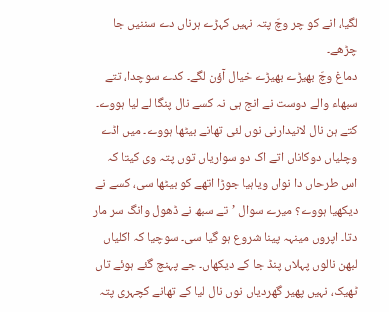لگیا، انے کو چر وچّ پتہ نہیں کہڑے ہرناں دے سننیں جا چڑھے۔
دماغ وچّ بھیڑے بھیڑے خیال آؤن لگے۔ کدے سوچدا، تتے سبھاء والے دوست نے انج ہی نہ کسے نال پنگا لے لیا ہووے۔ کتے ہن نال لانیدارنی نوں لئی تھانے بیٹھا ہووے۔ میں اڈے وچلیاں دوکاناں اتے اک دو سواریاں توں پتہ وی کیتا کہ اس طرحاں دا نواں ویاہیا جوڑا اتھے کو بیٹھا سی، کسے نے دیکھیا ہووے؟ میرے سوال ’تے سبھ نے ڈھول وانگ سر مار دتا۔ اپروں مینہہ پینا شروع ہو گیا سی۔ سوچیا کہ اکلیاں لبھن نالوں پہلاں پنڈ جا کے دیکھاں۔ جے پہنچ گئے ہوئے تاں ٹھیک، نہیں پھیر گھردیاں نوں نال لیا کے تھانے کچہری پتہ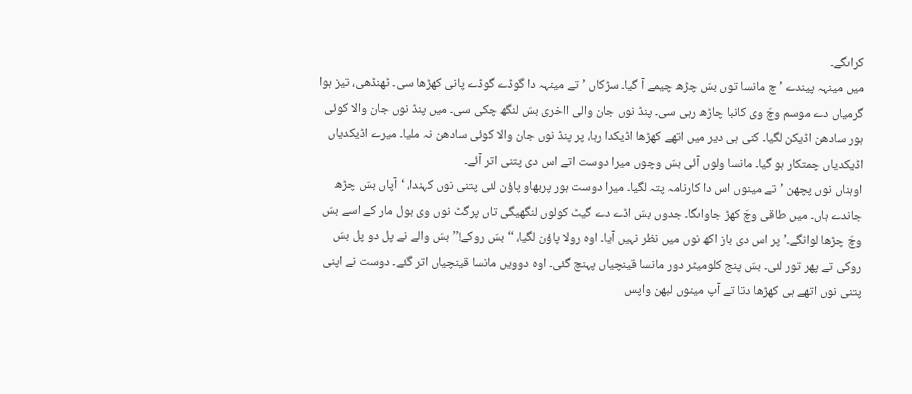کراںگے۔
میں مینہہ پیندے ’چ مانسا توں بسّ چڑھ چیمے آ گیا۔ سڑکاں ’تے مینہہ دا گوڈے گوڈے پانی کھڑھا سی۔ ٹھنڈھی، تیز ہوا گرمیاں دے موسم وچّ وی کانبا چاڑھ رہی سی۔ پنڈ نوں جان والی ااخری بسّ لنگھ چکی سی۔ میں پنڈ نوں جان والا کوئی ہور سادھن اڈیکن لگیا۔ کنی ہی دیر میں اتھے کھڑھا اڈیکدا رہا، پر پنڈ نوں جان والا کوئی سادھن نہ ملیا۔ میرے اڈیکدیاں اڈیکدیاں چمتکار ہو گیا۔ مانسا ولوں آئی بسّ وچوں میرا دوست اتے اس دی پتنی اتر آئے۔
اوہناں نوں پچھن ’تے مینوں اس دا کارنامہ پتہ لگیا۔ میرا دوست ہور پربھاو پاؤن لئی پتنی نوں کہندا، ‘آپاں بسّ چڑھ جاندے ہاں۔ میں طاقی وچّ کھڑ جاواںگا۔ جدوں بسّ اڈے دے گیٹ کولوں لنگھیگی تاں پرگٹ نوں وی بول مار کے اسے بسّ وچّ چڑھا لوانگے۔’ پر اس دی باز اکھ نوں میں نظر نہیں آیا۔ اوہ رولا پاؤن لگیا، ‘‘بسّ روکے!’’ بسّ والے نے پل دو پل بسّ روکی تے پھر تور لئی۔ بسّ پنج کلومیٹر دور مانسا قینچیاں پہنچ گئی۔ اوہ دوویں مانسا قینچیاں اتر گئے۔ دوست نے اپنی پتنی نوں اتھے ہی کھڑھا دتا تے آپ مینوں لبھن واپس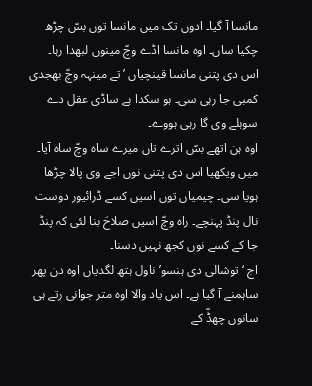مانسا آ گیا۔ ادوں تک میں مانسا توں بسّ چڑھ چکیا ساں۔ اوہ مانسا اڈے وچّ مینوں لبھدا رہا۔ اس دی پتنی مانسا قینچیاں ’تے مینہہ وچّ بھجدی کمبی جا رہی سی۔ ہو سکدا ہے ساڈی عقل دے سوہلے وی گا رہی ہووے۔
اوہ ہن اتھے بسّ اترے تاں میرے ساہ وچّ ساہ آیا۔ میں ویکھیا اس دی پتنی نوں اجے وی پالا چڑھا ہویا سی۔ چیمیاں توں اسیں کسے ڈرائیور دوست نال پنڈ پہنچے۔ راہ وچّ اسیں صلاحَ بنا لئی کہ پنڈ جا کے کسے نوں کجھ نہیں دسنا۔
اج ‘توشالی دی ہنسو’ ناول ہتھ لگدیاں اوہ دن پھر ساہمنے آ گیا ہے۔ اس یاد والا اوہ متر جوانی رتے ہی سانوں چھڈّ کے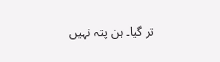تر گیا۔ ہن پتہ نہیں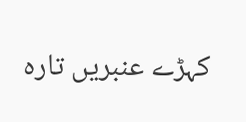کہڑے عنبریں تارہ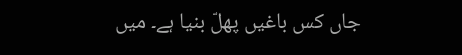جاں کس باغیں پھلّ بنیا ہے۔ میں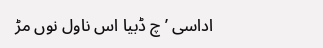اداسی ’چ ڈبیا اس ناول نوں مڑ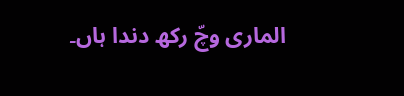الماری وچّ رکھ دندا ہاں۔